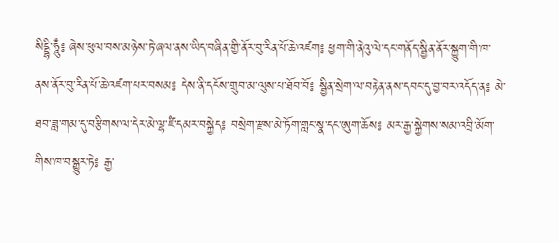སིདྡྷི་ཧཱུྃ༔ ཞེས་ཕུལ་བས་མཉེས་ཏེ་ཞལ་ནས་ཡིད་བཞིན་གྱི་ནོར་བུ་རིན་པོ་ཆེ་འཛག༔ ཕྱག་གི་ནེའུ་ལེ་དང་གནོད་སྦྱིན་ནོར་སྐྱུག་གི་ཁ་ནས་ནོར་བུ་རིན་པོ་ཆེ་འཛག་པར་བསམ༔ དེས་ནི་དངོས་གྲུབ་མ་ལུས་པ་ཐོབ་བོ༔ སྦྱིན་སྲེག་ལ་བརྟེན་ནས་དབང་དུ་བྱ་བར་འདོད་ན༔ མེ་ཐབ་ཟླ་གམ་དུ་བརྩིགས་ལ་དེར་མེ་ལྷ་ཛཾ་དམར་བསྐྱེད༔ བསྲེག་རྫས་མེ་ཏོག་གླང་སྣ་དང་ཨུག་ཆོས༔ མར་རྒྱ་སྐྱེགས་སམ་འབྲི་མོག་གིས་ཁ་བསྒྱུར་ཏེ༔ རྒྱ་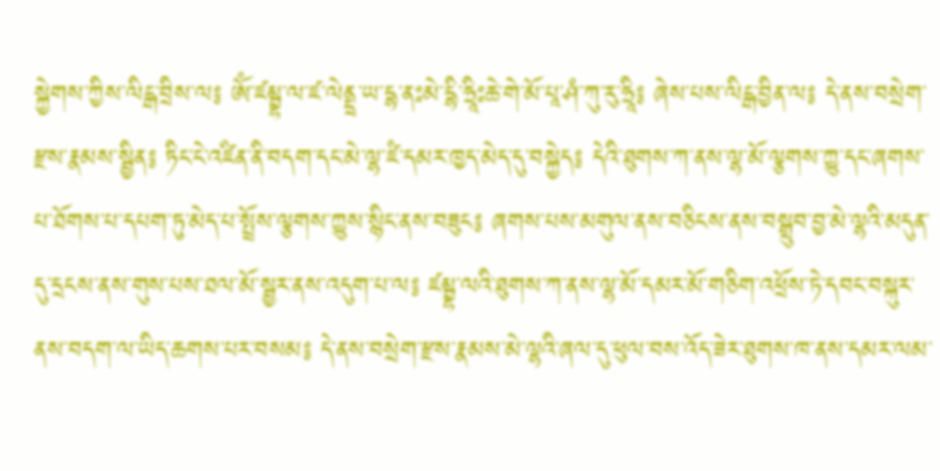སྐྱེགས་ཀྱིས་ལིངྒ་བྲིས་ལ༔ ཨོཾ་ཛམྦྷ་ལ་ཛ་ལེནྡྲ་ཡ་དྷ་ནཿམེ་དྷི་ཧྲཱིཿཆེ་གེ་མོ་པཱ་ཤཾ་ཀུ་རུ་ཧྲཱི༔ ཞེས་པས་ལིངྒ་བྱིན་ལ༔ དེ་ནས་བསྲེག་རྫས་རྣམས་སྦྱིན༔ ཏིང་ངེ་འཛིན་ནི་བདག་དང་མེ་ལྷ་ཛཾ་དམར་ཁྱད་མེད་དུ་བསྐྱེད༔ དེའི་ཐུགས་ཀ་ནས་ལྷ་མོ་ལྕགས་ཀྱུ་དང་ཞགས་པ་ཐོགས་པ་དཔག་ཏུ་མེད་པ་སྤྲོས་ལྕགས་ཀྱུས་སྙིང་ནས་བཟུང༔ ཞགས་པས་མགུལ་ནས་བཅིངས་ནས་བསྒྲུབ་བྱ་མེ་ལྷའི་མདུན་དུ་དྲངས་ནས་གུས་པས་ཐལ་མོ་སྦྱར་ནས་འདུག་པ་ལ༔ ཛམྦྷ་ལའི་ཐུགས་ཀ་ནས་ལྷ་མོ་དམར་མོ་གཅིག་འཕྲོས་ཏེ་དབང་བསྐུར་ནས་བདག་ལ་ཡིད་ཆགས་པར་བསམ༔ དེ་ནས་བསྲེག་རྫས་རྣམས་མེ་ལྷའི་ཞལ་དུ་ཕུལ་བས་འོད་ཟེར་ཐུགས་ཁ་ནས་དམར་ལམ་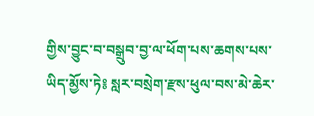གྱིས་བྱུང་བ་བསྒྲུབ་བྱ་ལ་ཕོག་པས་ཆགས་པས་ཡིད་མྱོས་ཏེ༔ སླར་བསྲེག་རྫས་ཕུལ་བས་མེ་ཆེར་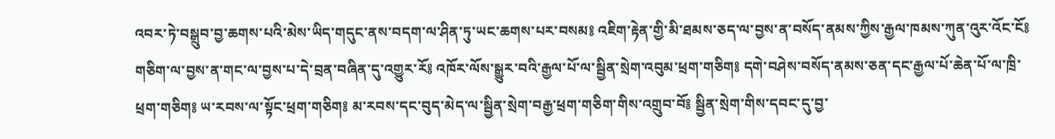འབར་ཏེ་བསྒྲུབ་བྱ་ཆགས་པའི་མེས་ཡིད་གདུང་ནས་བདག་ལ་ཤིན་ཏུ་ཡང་ཆགས་པར་བསམ༔ འཇིག་རྟེན་གྱི་མི་ཐམས་ཅད་ལ་བྱས་ན་བསོད་ནམས་ཀྱིས་རྒྱལ་ཁམས་ཀུན་འུར་འོང་ངོ༔ གཅིག་ལ་བྱས་ན་གང་ལ་བྱས་པ་དེ་བྲན་བཞིན་དུ་འགྱུར་རོ༔ འཁོར་ལོས་སྒྱུར་བའི་རྒྱལ་པོ་ལ་སྦྱིན་སྲེག་འབུམ་ཕྲག་གཅིག༔ དགེ་བཤེས་བསོད་ནམས་ཅན་དང་རྒྱལ་པོ་ཆེན་པོ་ལ་ཁྲི་ཕྲག་གཅིག༔ ཡ་རབས་ལ་སྟོང་ཕྲག་གཅིག༔ མ་རབས་དང་བུད་མེད་ལ་སྦྱིན་སྲེག་བརྒྱ་ཕྲག་གཅིག་གིས་འགྲུབ་བོ༔ སྦྱིན་སྲེག་གིས་དབང་དུ་བྱ་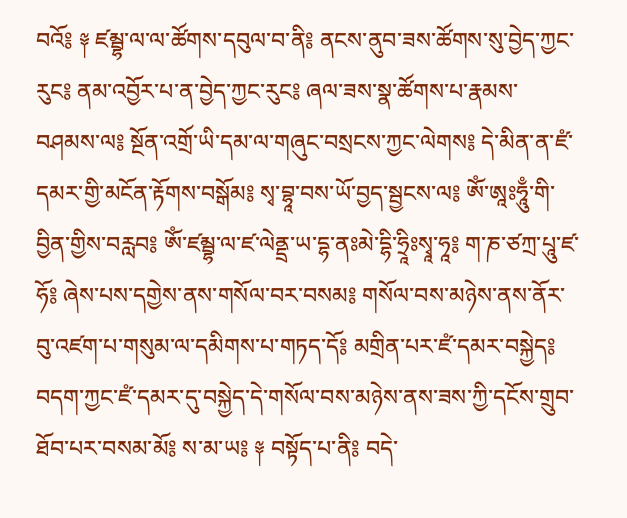བའོ༔ ༈ ཛམྦྷ་ལ་ལ་ཚོགས་དབུལ་བ་ནི༔ ནངས་ནུབ་ཟས་ཚོགས་སུ་བྱེད་ཀྱང་རུང༔ ནམ་འབྱོར་པ་ན་བྱེད་ཀྱང་རུང༔ ཞལ་ཟས་སྣ་ཚོགས་པ་རྣམས་བཤམས་ལ༔ སྔོན་འགྲོ་ཡི་དམ་ལ་གཞུང་བསྲངས་ཀྱང་ལེགས༔ དེ་མིན་ན་ཛཾ་དམར་གྱི་མངོན་རྟོགས་བསྒོམ༔ སྭ་བྷཱ་བས་ཡོ་བྱད་སྦྱངས་ལ༔ ཨོཾ་ཨཱཿཧཱུྃ་གི་བྱིན་གྱིས་བརླབ༔ ཨོཾ་ཛམྦྷ་ལ་ཛ་ལེནྡྲ་ཡ་དྷ་ནཿམེ་དྷི་ཧྲཱིཿསྭཱ་ཧཱ༔ ག་ཎ་ཙཀྲ་པཱུ་ཛ་ཧོ༔ ཞེས་པས་དགྱེས་ནས་གསོལ་བར་བསམ༔ གསོལ་བས་མཉེས་ནས་ནོར་བུ་འཛག་པ་གསུམ་ལ་དམིགས་པ་གཏད་དོ༔ མགྲིན་པར་ཛཾ་དམར་བསྐྱེད༔ བདག་ཀྱང་ཛཾ་དམར་དུ་བསྐྱེད་དེ་གསོལ་བས་མཉེས་ནས་ཟས་ཀྱི་དངོས་གྲུབ་ཐོབ་པར་བསམ་མོ༔ ས་མ་ཡ༔ ༈ བསྟོད་པ་ནི༔ བདེ་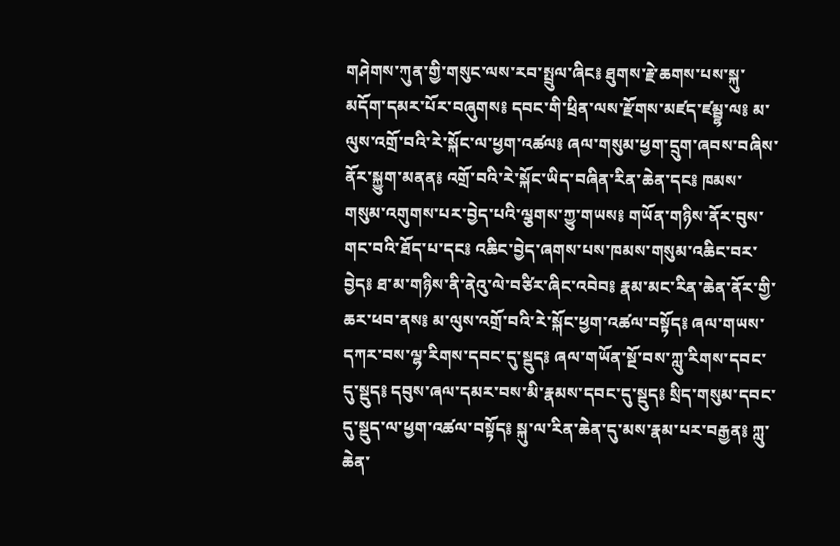གཤེགས་ཀུན་གྱི་གསུང་ལས་རབ་སྤྲུལ་ཞིང༔ ཐུགས་རྗེ་ཆགས་པས་སྐུ་མདོག་དམར་པོར་བཞུགས༔ དབང་གི་ཕྲིན་ལས་རྫོགས་མཛད་ཛམྦྷ་ལ༔ མ་ལུས་འགྲོ་བའི་རེ་སྐོང་ལ་ཕྱག་འཚལ༔ ཞལ་གསུམ་ཕྱག་དྲུག་ཞབས་བཞིས་ནོར་སྐྱུག་མནན༔ འགྲོ་བའི་རེ་སྐོང་ཡིད་བཞིན་རིན་ཆེན་དང༔ ཁམས་གསུམ་འགུགས་པར་བྱེད་པའི་ལྕགས་ཀྱུ་གཡས༔ གཡོན་གཉིས་ནོར་བུས་གང་བའི་ཐོད་པ་དང༔ འཆིང་བྱེད་ཞགས་པས་ཁམས་གསུམ་འཆིང་བར་བྱེད༔ ཐ་མ་གཉིས་ནི་ནེའུ་ལེ་བཙིར་ཞིང་འབེབ༔ རྣམ་མང་རིན་ཆེན་ནོར་གྱི་ཆར་ཕབ་ནས༔ མ་ལུས་འགྲོ་བའི་རེ་སྐོང་ཕྱག་འཚལ་བསྟོད༔ ཞལ་གཡས་དཀར་བས་ལྷ་རིགས་དབང་དུ་སྡུད༔ ཞལ་གཡོན་སྔོ་བས་ཀླུ་རིགས་དབང་དུ་སྡུད༔ དབུས་ཞལ་དམར་བས་མི་རྣམས་དབང་དུ་སྡུད༔ སྲིད་གསུམ་དབང་དུ་སྡུད་ལ་ཕྱག་འཚལ་བསྟོད༔ སྐུ་ལ་རིན་ཆེན་དུ་མས་རྣམ་པར་བརྒྱན༔ ཀླུ་ཆེན་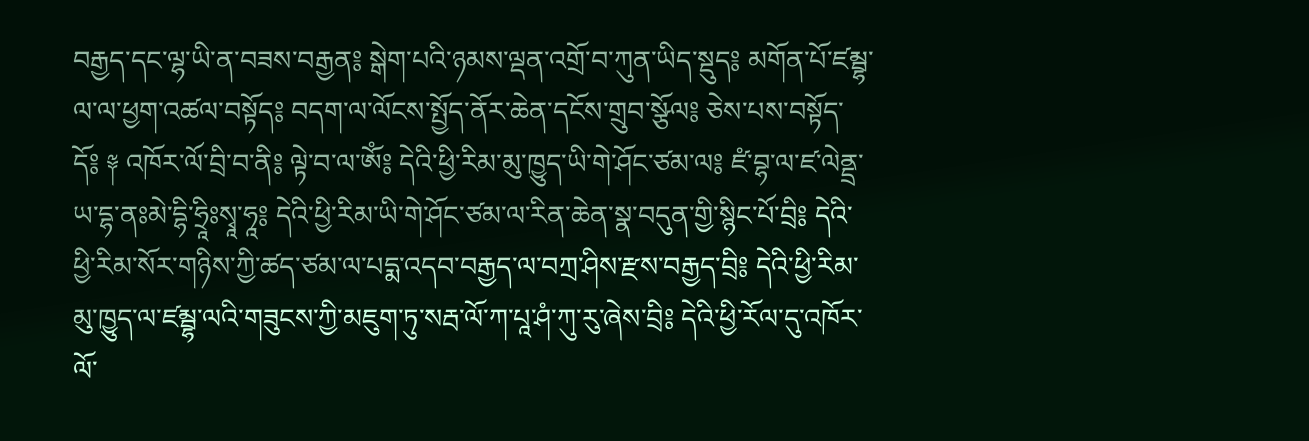བརྒྱད་དང་ལྷ་ཡི་ན་བཟས་བརྒྱན༔ སྒེག་པའི་ཉམས་ལྡན་འགྲོ་བ་ཀུན་ཡིད་སྡུད༔ མགོན་པོ་ཛམྦྷ་ལ་ལ་ཕྱག་འཚལ་བསྟོད༔ བདག་ལ་ལོངས་སྤྱོད་ནོར་ཆེན་དངོས་གྲུབ་སྩོལ༔ ཅེས་པས་བསྟོད་དོ༔ ༈ འཁོར་ལོ་བྲི་བ་ནི༔ ལྟེ་བ་ལ་ཨོཾ༔ དེའི་ཕྱི་རིམ་མུ་ཁྱུད་ཡི་གེ་ཤོང་ཙམ་ལ༔ ཛཾ་བྷ་ལ་ཛ་ལེནྡྲ་ཡ་དྷ་ནཿམེ་དྷི་ཧྲཱིཿསྭཱ་ཧཱ༔ དེའི་ཕྱི་རིམ་ཡི་གེ་ཤོང་ཙམ་ལ་རིན་ཆེན་སྣ་བདུན་གྱི་སྙིང་པོ་བྲི༔ དེའི་ཕྱི་རིམ་སོར་གཉིས་ཀྱི་ཚད་ཙམ་ལ་པདྨ་འདབ་བརྒྱད་ལ་བཀྲ་ཤིས་རྫས་བརྒྱད་བྲི༔ དེའི་ཕྱི་རིམ་མུ་ཁྱུད་ལ་ཛམྦྷ་ལའི་གཟུངས་ཀྱི་མཇུག་ཏུ་སརྦ་ལོ་ཀ་པཱ་ཤཾ་ཀུ་རུ་ཞེས་བྲི༔ དེའི་ཕྱི་རོལ་དུ་འཁོར་ལོ་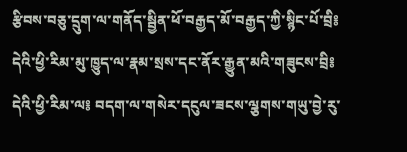རྩིབས་བཅུ་དྲུག་ལ་གནོད་སྦྱིན་ཕོ་བརྒྱད་མོ་བརྒྱད་ཀྱི་སྙིང་པོ་བྲི༔ དེའི་ཕྱི་རིམ་མུ་ཁྱུད་ལ་རྣམ་སྲས་དང་ནོར་རྒྱུན་མའི་གཟུངས་བྲི༔ དེའི་ཕྱི་རིམ་ལ༔ བདག་ལ་གསེར་དངུལ་ཟངས་ལྕགས་གཡུ་བྱེ་རུ་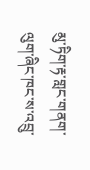མུ་ཏིག་རྟ་གླང་གནག་ལུག་ཞིང་ཁང་ས་འབྲུ་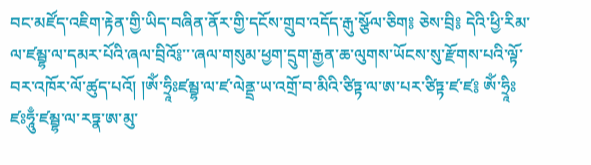བང་མཛོད་འཇིག་རྟེན་གྱི་ཡིད་བཞིན་ནོར་གྱི་དངོས་གྲུབ་འདོད་རྒུ་སྩོལ་ཅིག༔ ཅེས་བྲི༔ དེའི་ཕྱི་རིམ་ལ་ཛམྦྷ་ལ་དམར་པོའི་ཞལ་བྲིའོ༔་་་ཞལ་གསུམ་ཕྱག་དྲུག་རྒྱན་ཆ་ལུགས་ཡོངས་སུ་རྫོགས་པའི་ལྟོ་བར་འཁོར་ལོ་ཚུད་པའོ། །ཨོཾ་ཧྲཱིཿཛམྦྷ་ལ་ཛ་ལེནྡྲ་ཡ་འགྲོ་བ་མིའི་ཙིཏྟ་ལ་ཨ་པར་ཙིཏྟ་ཛ་ཛ༔ ཨོཾ་ཧྲཱིཿཛཿཧཱུྃ་ཛམྦྷ་ལ་རཏྣ་ཨ་མུ་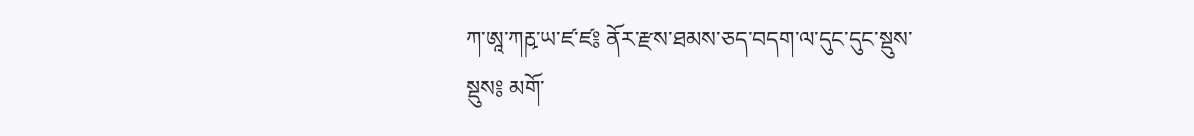ཀ་ཨཱ་ཀརྵ་ཡ་ཛ་ཛ༔ ནོར་རྫས་ཐམས་ཅད་བདག་ལ་དུང་དུང་སྡུས་སྡུས༔ མགོ་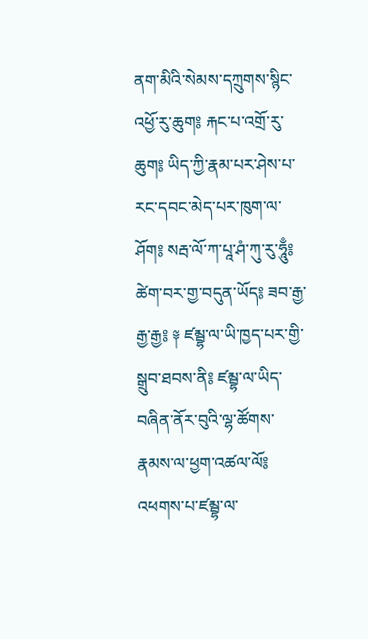ནག་མིའི་སེམས་དཀྲུགས་སྙིང་འཕྱོ་རུ་ཆུག༔ རྐང་པ་འགྲོ་རུ་ཆུག༔ ཡིད་ཀྱི་རྣམ་པར་ཤེས་པ་རང་དབང་མེད་པར་ཁུག་ལ་ཤོག༔ སརྦ་ལོ་ཀ་པཱ་ཤཾ་ཀུ་རུ་ཧཱུྃ༔ ཚེག་བར་གྱ་བདུན་ཡོད༔ ཟབ་རྒྱ་རྒྱ་རྒྱ༔ ༈ ཛམྦྷ་ལ་ཡི་ཁྱད་པར་གྱི་སྒྲུབ་ཐབས་ནི༔ ཛམྦྷ་ལ་ཡིད་བཞིན་ནོར་བུའི་ལྷ་ཚོགས་རྣམས་ལ་ཕྱག་འཚལ་ལོ༔ འཕགས་པ་ཛམྦྷ་ལ་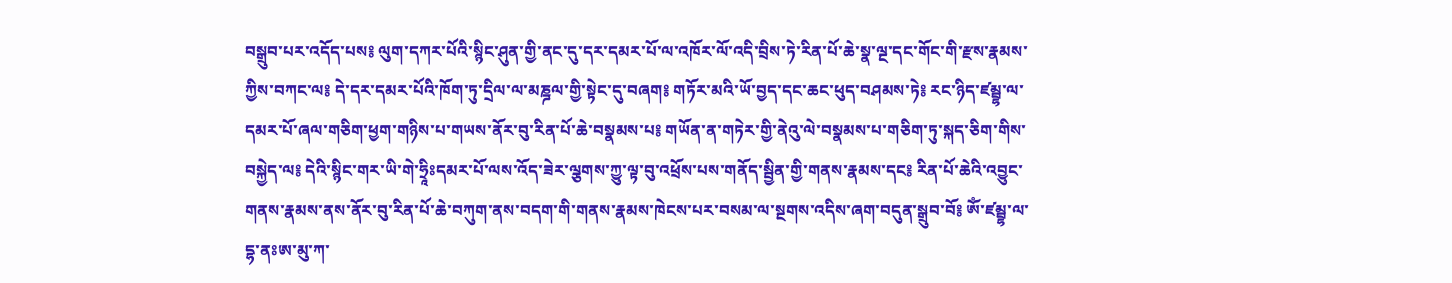བསྒྲུབ་པར་འདོད་པས༔ ལུག་དཀར་པོའི་སྙིང་ཤུན་གྱི་ནང་དུ་དར་དམར་པོ་ལ་འཁོར་ལོ་འདི་བྲིས་ཏེ་རིན་པོ་ཆེ་སྣ་ལྔ་དང་གོང་གི་རྫས་རྣམས་ཀྱིས་བཀང་ལ༔ དེ་དར་དམར་པོའི་ཁོག་ཏུ་དྲིལ་ལ་མཎྜལ་གྱི་སྟེང་དུ་བཞག༔ གཏོར་མའི་ཡོ་བྱད་དང་ཆང་ཕུད་བཤམས་ཏེ༔ རང་ཉིད་ཛམྦྷ་ལ་དམར་པོ་ཞལ་གཅིག་ཕྱག་གཉིས་པ་གཡས་ནོར་བུ་རིན་པོ་ཆེ་བསྣམས་པ༔ གཡོན་ན་གཏེར་གྱི་ནེའུ་ལེ་བསྣམས་པ་གཅིག་ཏུ་སྐད་ཅིག་གིས་བསྐྱེད་ལ༔ དེའི་སྙིང་གར་ཡི་གེ་ཧྲཱིཿདམར་པོ་ལས་འོད་ཟེར་ལྕགས་ཀྱུ་ལྟ་བུ་འཕྲོས་པས་གནོད་སྦྱིན་གྱི་གནས་རྣམས་དང༔ རིན་པོ་ཆེའི་འབྱུང་གནས་རྣམས་ནས་ནོར་བུ་རིན་པོ་ཆེ་བཀུག་ནས་བདག་གི་གནས་རྣམས་ཁེངས་པར་བསམ་ལ་སྔགས་འདིས་ཞག་བདུན་སྒྲུབ་བོ༔ ཨོཾ་ཛམྦྷ་ལ་དྷ་ནཿཨ་མུ་ཀ་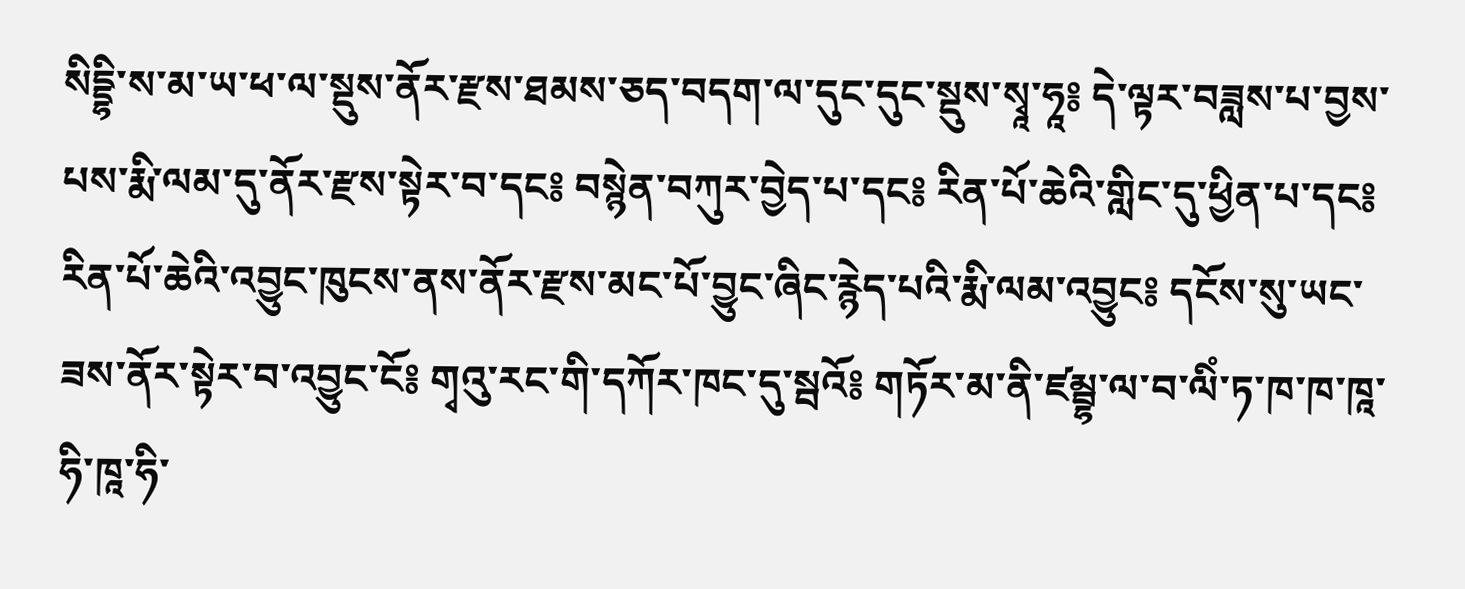སིདྡྷི་ས་མ་ཡ་ཕ་ལ་སྡུས་ནོར་རྫས་ཐམས་ཅད་བདག་ལ་དུང་དུང་སྡུས་སྭཱ་ཧཱ༔ དེ་ལྟར་བཟླས་པ་བྱས་པས་རྨི་ལམ་དུ་ནོར་རྫས་སྟེར་བ་དང༔ བསྙེན་བཀུར་བྱེད་པ་དང༔ རིན་པོ་ཆེའི་གླིང་དུ་ཕྱིན་པ་དང༔ རིན་པོ་ཆེའི་འབྱུང་ཁུངས་ནས་ནོར་རྫས་མང་པོ་བྱུང་ཞིང་རྙེད་པའི་རྨི་ལམ་འབྱུང༔ དངོས་སུ་ཡང་ཟས་ནོར་སྟེར་བ་འབྱུང་ངོ༔ གྭའུ་རང་གི་དཀོར་ཁང་དུ་སྦའོ༔ གཏོར་མ་ནི་ཛམྦྷ་ལ་བ་ལིཾ་ཏ་ཁ་ཁ་ཁཱ་ཧི་ཁཱ་ཧི་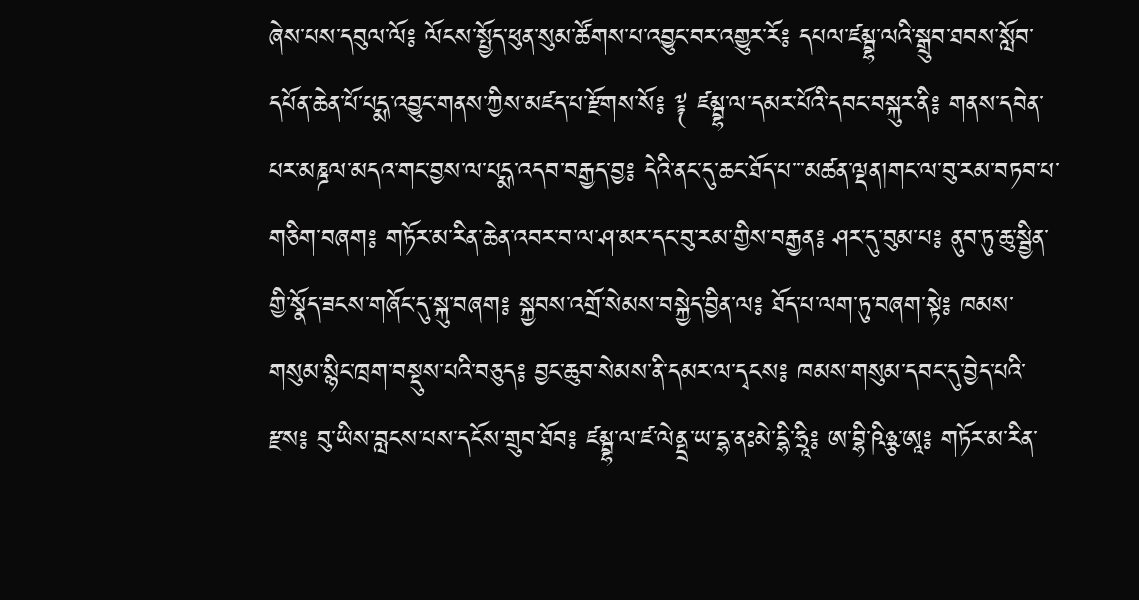ཞེས་པས་དབུལ་ལོ༔ ལོངས་སྤྱོད་ཕུན་སུམ་ཚོགས་པ་འབྱུང་བར་འགྱུར་རོ༔ དཔལ་ཛམྦྷ་ལའི་སྒྲུབ་ཐབས་སློབ་དཔོན་ཆེན་པོ་པདྨ་འབྱུང་གནས་ཀྱིས་མཛད་པ་རྫོགས་སོ༔ ༈ ཛམྦྷ་ལ་དམར་པོའི་དབང་བསྐུར་ནི༔ གནས་དབེན་པར་མཎྜལ་མདའ་གང་བྱས་ལ་པདྨ་འདབ་བརྒྱད་བྱ༔ དེའི་ནང་དུ་ཆང་ཐོད་པ་་་མཚན་ལྡན།གང་ལ་བུ་རམ་བཏབ་པ་གཅིག་བཞག༔ གཏོར་མ་རིན་ཆེན་འབར་བ་ལ་ཤ་མར་དང་བུ་རམ་གྱིས་བརྒྱན༔ ཤར་དུ་བུམ་པ༔ ནུབ་ཏུ་ཆུ་སྦྱིན་གྱི་སྣོད་ཟངས་གཞོང་དུ་སྐུ་བཞག༔ སྐྱབས་འགྲོ་སེམས་བསྐྱེད་བྱིན་ལ༔ ཐོད་པ་ལག་ཏུ་བཞག་སྟེ༔ ཁམས་གསུམ་སྙིང་ཁྲག་བསྡུས་པའི་བཅུད༔ བྱང་ཆུབ་སེམས་ནི་དམར་ལ་དྭངས༔ ཁམས་གསུམ་དབང་དུ་བྱེད་པའི་རྫས༔ བུ་ཡིས་བླངས་པས་དངོས་གྲུབ་ཐོབ༔ ཛམྦྷ་ལ་ཛ་ལེནྡྲ་ཡ་དྷ་ནཿམེ་དྷི་ཧྲཱི༔ ཨ་བྷི་ཥིཉྩ་ཨཱ༔ གཏོར་མ་རིན་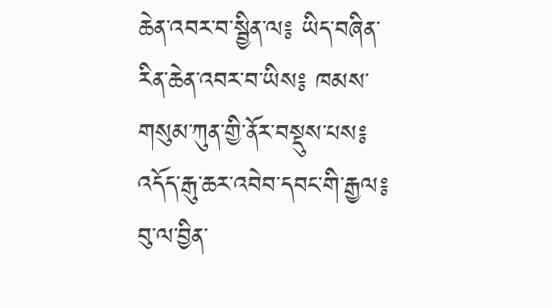ཆེན་འབར་བ་སྦྱིན་ལ༔ ཡིད་བཞིན་རིན་ཆེན་འབར་བ་ཡིས༔ ཁམས་གསུམ་ཀུན་གྱི་ནོར་བསྡུས་པས༔ འདོད་རྒུ་ཆར་འབེབ་དབང་གི་རྒྱལ༔ བུ་ལ་བྱིན་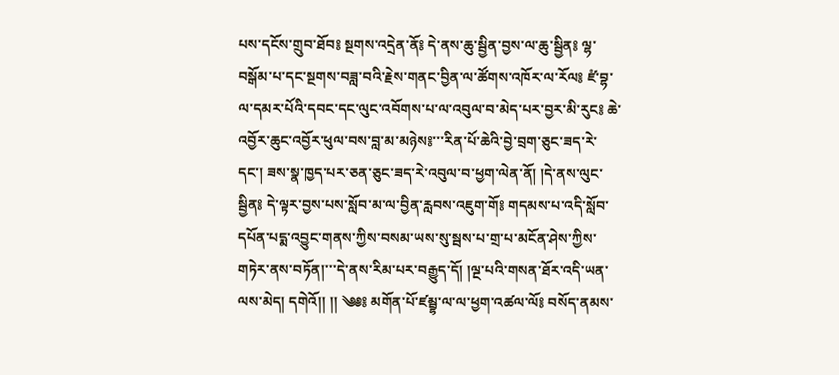པས་དངོས་གྲུབ་ཐོབ༔ སྔགས་འདྲེན་ནོ༔ དེ་ནས་ཆུ་སྦྱིན་བྱས་ལ་ཆུ་སྦྱིན༔ ལྷ་བསྒོམ་པ་དང་སྔགས་བཟླ་བའི་རྗེས་གནང་བྱིན་ལ་ཚོགས་འཁོར་ལ་རོལ༔ ཛཾ་བྷ་ལ་དམར་པོའི་དབང་དང་ལུང་འབོགས་པ་ལ་འབུལ་བ་མེད་པར་བྱར་མི་རུང༔ ཆེ་འབྱོར་ཆུང་འབྱོར་ཕུལ་བས་བླ་མ་མཉེས༔་་་རིན་པོ་ཆེའི་བྱེ་བྲག་ཅུང་ཟད་རེ་དང་། ཟས་སྣ་ཁྱད་པར་ཅན་ཅུང་ཟད་རེ་འབུལ་བ་ཕྱག་ལེན་ནོ། །དེ་ནས་ལུང་སྦྱིན༔ དེ་ལྟར་བྱས་པས་སློབ་མ་ལ་བྱིན་རླབས་འཇུག་གོ༔ གདམས་པ་འདི་སློབ་དཔོན་པདྨ་འབྱུང་གནས་ཀྱིས་བསམ་ཡས་སུ་སྦས་པ་གྲ་པ་མངོན་ཤེས་ཀྱིས་གཏེར་ནས་བཏོན།་་་དེ་ནས་རིམ་པར་བརྒྱུད་དོ། །ལྔ་པའི་གསན་ཐོར་འདི་ཡན་ལས་མེད། དགེའོ།། །། ༄༅༔ མགོན་པོ་ཛམྦྷ་ལ་ལ་ཕྱག་འཚལ་ལོ༔ བསོད་ནམས་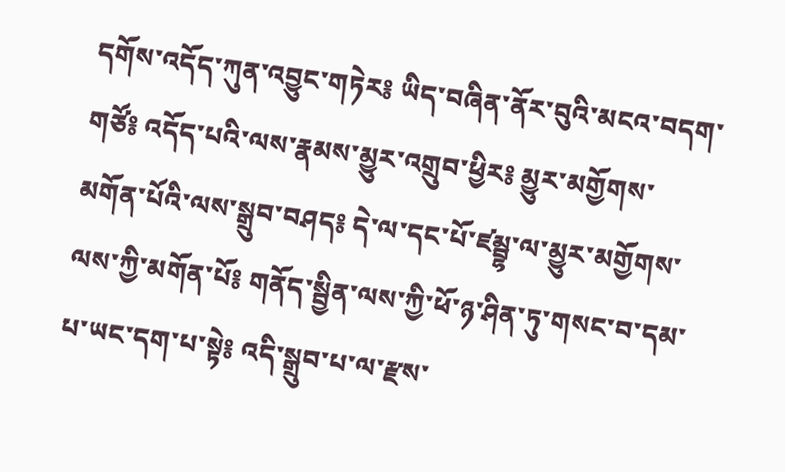དགོས་འདོད་ཀུན་འབྱུང་གཏེར༔ ཡིད་བཞིན་ནོར་བུའི་མངའ་བདག་གཙོ༔ འདོད་པའི་ལས་རྣམས་མྱུར་འགྲུབ་ཕྱིར༔ མྱུར་མགྱོགས་མགོན་པོའི་ལས་སྒྲུབ་བཤད༔ དེ་ལ་དང་པོ་ཛམྦྷ་ལ་མྱུར་མགྱོགས་ལས་ཀྱི་མགོན་པོ༔ གནོད་སྦྱིན་ལས་ཀྱི་ཕོ་ཉ་ཤིན་ཏུ་གསང་བ་དམ་པ་ཡང་དག་པ་སྟེ༔ འདི་སྒྲུབ་པ་ལ་རྫས་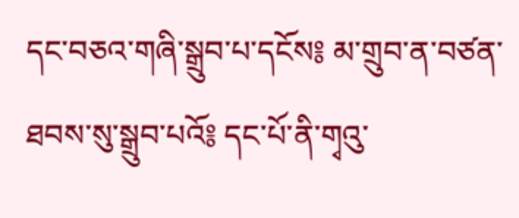དང་བཅའ་གཞི་སྒྲུབ་པ་དངོས༔ མ་གྲུབ་ན་བཙན་ཐབས་སུ་སྒྲུབ་པའོ༔ དང་པོ་ནི་གྭའུ་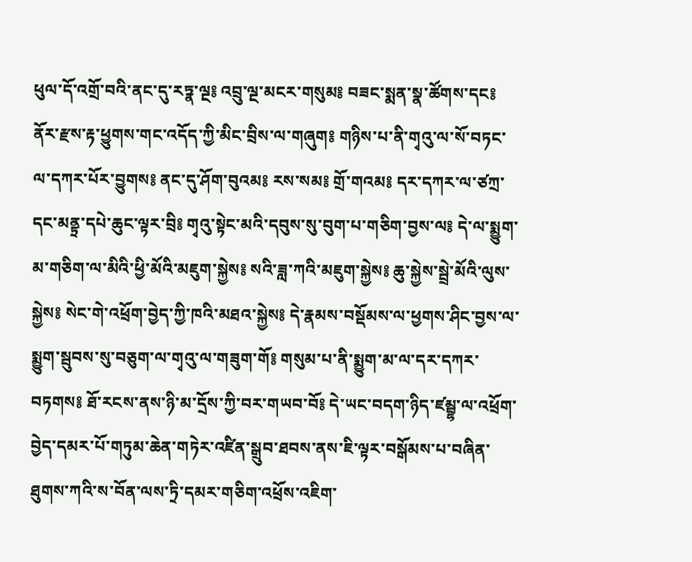ཕུལ་དོ་འགྲོ་བའི་ནང་དུ་རཏྣ་ལྔ༔ འབྲུ་ལྔ་མངར་གསུམ༔ བཟང་སྨན་སྣ་ཚོགས་དང༔ ནོར་རྫས་རྟ་ཕྱུགས་གང་འདོད་ཀྱི་མིང་བྲིས་ལ་གཞུག༔ གཉིས་པ་ནི་གྭའུ་ལ་སོ་བཏང་ལ་དཀར་པོར་བྱུགས༔ ནང་དུ་ཤོག་བུའམ༔ རས་སམ༔ གྲོ་གའམ༔ དར་དཀར་ལ་ཙཀྲ་དང་མནྟྲ་དཔེ་ཆུང་ལྟར་བྲི༔ གྭའུ་སྟེང་མའི་དབུས་སུ་བུག་པ་གཅིག་བྱས་ལ༔ དེ་ལ་སྨྱུག་མ་གཅིག་ལ་མིའི་ཕྱི་མོའི་མཇུག་སྐྱེས༔ སའི་ཟླ་ཀའི་མཇུག་སྐྱེས༔ ཆུ་སྐྱེས་སྦྲེ་མོའི་ལུས་སྐྱེས༔ སེང་གེ་འཕྲོག་བྱེད་ཀྱི་ཁའི་མཐའ་སྐྱེས༔ དེ་རྣམས་བསྡོམས་ལ་ཕྱགས་ཤིང་བྱས་ལ་སྨྱུག་སྦུབས་སུ་བཅུག་ལ་གྭའུ་ལ་གཟུག་གོ༔ གསུམ་པ་ནི་སྨྱུག་མ་ལ་དར་དཀར་བཏགས༔ ཐོ་རངས་ནས་ཉི་མ་དྲོས་ཀྱི་བར་གཡབ་བོ༔ དེ་ཡང་བདག་ཉིད་ཛམྦྷ་ལ་འཕྲོག་བྱེད་དམར་པོ་གཏུམ་ཆེན་གཏེར་འཛིན་སྒྲུབ་ཐབས་ནས་ཇི་ལྟར་བསྒོམས་པ་བཞིན་ཐུགས་ཀའི་ས་བོན་ལས་ཏྲི་དམར་གཅིག་འཕྲོས་འཇིག་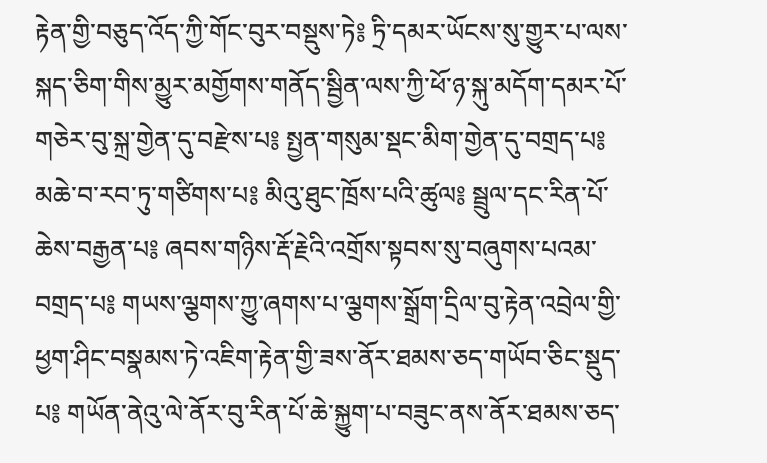རྟེན་གྱི་བཅུད་འོད་ཀྱི་གོང་བུར་བསྡུས་ཏེ༔ ཏྲི་དམར་ཡོངས་སུ་གྱུར་པ་ལས་སྐད་ཅིག་གིས་མྱུར་མགྱོགས་གནོད་སྦྱིན་ལས་ཀྱི་ཕོ་ཉ་སྐུ་མདོག་དམར་པོ་གཅེར་བུ་སྐྲ་གྱེན་དུ་བརྫེས་པ༔ སྤྱན་གསུམ་སྡང་མིག་གྱེན་དུ་བགྲད་པ༔ མཆེ་བ་རབ་ཏུ་གཙིགས་པ༔ མིའུ་ཐུང་ཁྲོས་པའི་ཚུལ༔ སྦྲུལ་དང་རིན་པོ་ཆེས་བརྒྱན་པ༔ ཞབས་གཉིས་རྡོ་རྗེའི་འགྲོས་སྟབས་སུ་བཞུགས་པའམ་བགྲད་པ༔ གཡས་ལྕགས་ཀྱུ་ཞགས་པ་ལྕགས་སྒྲོག་དྲིལ་བུ་རྟེན་འབྲེལ་གྱི་ཕྱག་ཤིང་བསྣམས་ཏེ་འཇིག་རྟེན་གྱི་ཟས་ནོར་ཐམས་ཅད་གཡོབ་ཅིང་སྡུད་པ༔ གཡོན་ནེའུ་ལེ་ནོར་བུ་རིན་པོ་ཆེ་སྐྱུག་པ་བཟུང་ནས་ནོར་ཐམས་ཅད་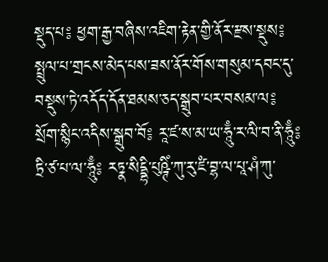སྡུད་པ༔ ཕྱག་རྒྱ་བཞིས་འཇིག་རྟེན་གྱི་ནོར་རྫས་སྡུས༔ སྤྲུལ་པ་གྲངས་མེད་པས་ཟས་ནོར་གོས་གསུམ་དབང་དུ་བསྡུས་ཏེ་འདོད་དོན་ཐམས་ཅད་སྒྲུབ་པར་བསམ་ལ༔ སྲོག་སྙིང་འདིས་སྒྲུབ་བོ༔ རཱ་ཛ་ས་མ་ཡ་ཧཱུྃ་ར་ལི་བ་ནི་ཧཱུྃ༔ ཏྲི་ཙ་པ་ལ་ཧཱུྃ༔ རཏྣ་སིདྡྷི་པུཥྚིཾ་ཀུ་རུ་ཛཾ་བྷ་ལ་པཱ་ཤཾ་ཀུ་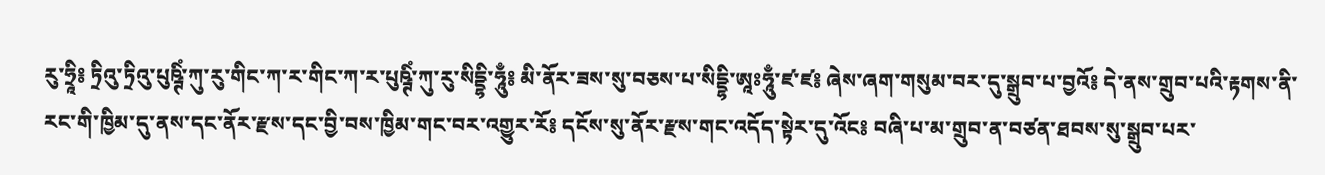རུ་ཧྲཱི༔ ཏྲིའུ་ཏྲིའུ་པུཥྚིཾ་ཀུ་རུ་གིང་ཀ་ར་གིང་ཀ་ར་པུཥྚིཾ་ཀུ་རུ་སིདྡྷི་ཧཱུྃ༔ མི་ནོར་ཟས་སུ་བཅས་པ་སིདྡྷི་ཨཱཿཧཱུྃ་ཛ་ཛ༔ ཞེས་ཞག་གསུམ་བར་དུ་སྒྲུབ་པ་བྱའོ༔ དེ་ནས་གྲུབ་པའི་རྟགས་ནི་རང་གི་ཁྱིམ་དུ་ནས་དང་ནོར་རྫས་དང་བྱི་བས་ཁྱིམ་གང་བར་འགྱུར་རོ༔ དངོས་སུ་ནོར་རྫས་གང་འདོད་སྟེར་དུ་འོང༔ བཞི་པ་མ་གྲུབ་ན་བཙན་ཐབས་སུ་སྒྲུབ་པར་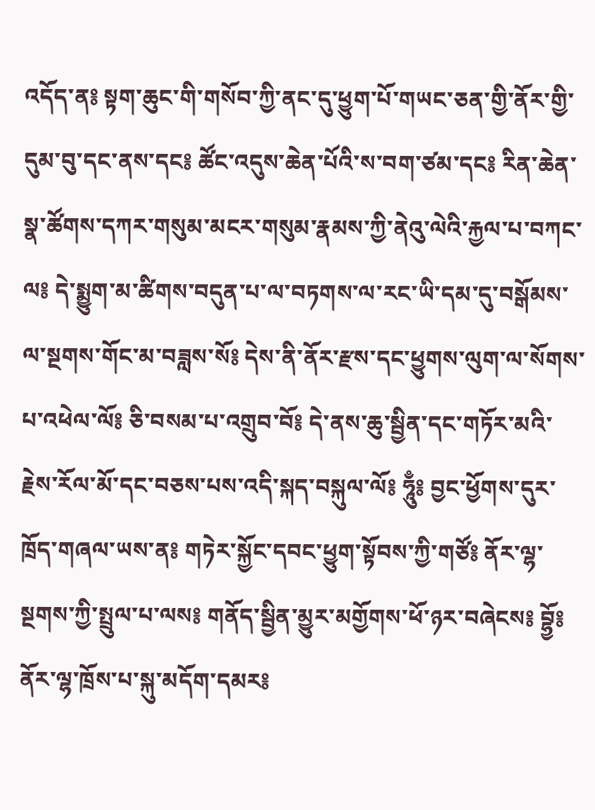འདོད་ན༔ སྟག་ཆུང་གི་གསོབ་ཀྱི་ནང་དུ་ཕྱུག་པོ་གཡང་ཅན་གྱི་ནོར་གྱི་དུམ་བུ་དང་ནས་དང༔ ཚོང་འདུས་ཆེན་པོའི་ས་བག་ཙམ་དང༔ རིན་ཆེན་སྣ་ཚོགས་དཀར་གསུམ་མངར་གསུམ་རྣམས་ཀྱི་ནེའུ་ལེའི་རྐྱལ་པ་བཀང་ལ༔ དེ་སྨྱུག་མ་ཚིགས་བདུན་པ་ལ་བཏགས་ལ་རང་ཡི་དམ་དུ་བསྒོམས་ལ་སྔགས་གོང་མ་བཟླས་སོ༔ དེས་ནི་ནོར་རྫས་དང་ཕྱུགས་ལུག་ལ་སོགས་པ་འཕེལ་ལོ༔ ཅི་བསམ་པ་འགྲུབ་བོ༔ དེ་ནས་ཆུ་སྦྱིན་དང་གཏོར་མའི་རྗེས་རོལ་མོ་དང་བཅས་པས་འདི་སྐད་བསྐུལ་ལོ༔ ཧཱུྃ༔ བྱང་ཕྱོགས་དུར་ཁྲོད་གཞལ་ཡས་ན༔ གཏེར་སྐྱོང་དབང་ཕྱུག་སྟོབས་ཀྱི་གཙོ༔ ནོར་ལྷ་སྔགས་ཀྱི་སྤྲུལ་པ་ལས༔ གནོད་སྦྱིན་མྱུར་མགྱོགས་ཕོ་ཉར་བཞེངས༔ བྷྱོ༔ ནོར་ལྷ་ཁྲོས་པ་སྐུ་མདོག་དམར༔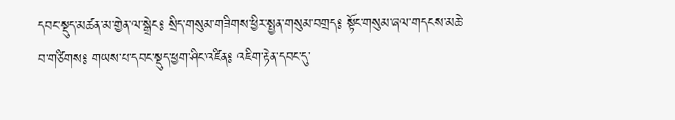དབང་སྡུད་མཚན་མ་གྱེན་ལ་སྒྲེང༔ སྲིད་གསུམ་གཟིགས་ཕྱིར་སྤྱན་གསུམ་བགྲད༔ སྟོང་གསུམ་ཞལ་གདངས་མཆེ་བ་གཙིགས༔ གཡས་པ་དབང་སྡུད་ཕྱག་ཤིང་འཛིན༔ འཇིག་རྟེན་དབང་དུ་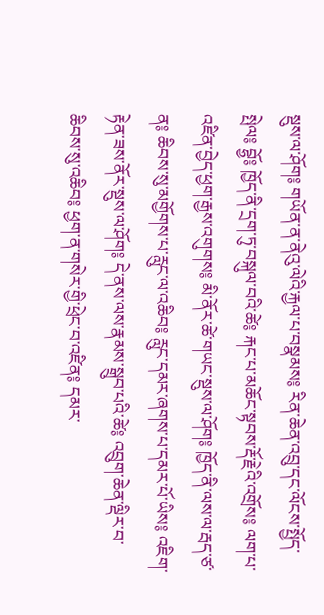སྡུས་ལ་ཤོག༔ གཡོན་ན་ནེའུ་ལེའི་རྐྱལ་པ་བསྣམས༔ རིན་ཆེན་འབྲུ་དང་ལོངས་སྤྱོད་སྤེལ༔ བྷྱོ༔ ཁྱོད་ནི་དྲག་ཏུ་བསྐུལ་བའི་ཚེ༔ རྐང་པ་མཆོང་སྟབས་རྡོ་རྗེའི་འགྲོས༔ ལག་པ་འཛིན་བྱེད་ཕྱག་རྒྱས་འགུགས༔ མི་ནོར་ཚེ་གཡང་སྡུས་ལ་ཤོག༔ ཁྱོད་ནི་ལས་ལ་རྦད་ཙ་ན༔ ཆིབས་སུ་མགྱོགས་པ་རླུང་ལ་འཆིབ༔ རླུང་དམར་ཞགས་པ་དམར་པོ་ཡིས༔ འཇིག་རྟེན་ཟས་ནོར་སྡུས་ལ་ཤོག༔ དེ་ནས་ལས་རྣམས་སྒྲུབ་པའི་ཚེ༔ འབྲུག་ཆེན་ལྡིར་བ་ཆིབས་སུ་འཆིབ༔ ཕྱག་ན་གསེར་གྱི་ཕྲེང་བ་འཛིན༔ དམར་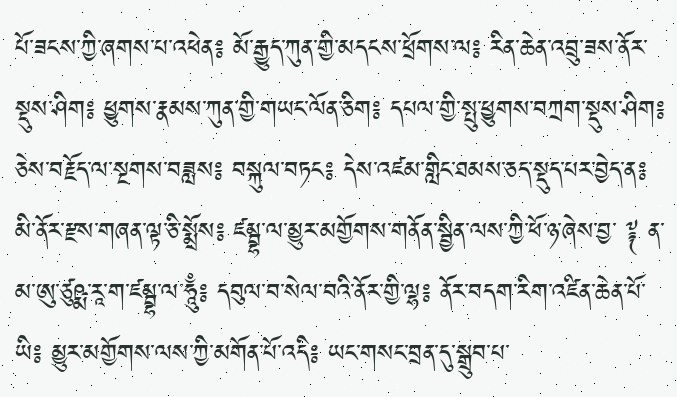པོ་ཟངས་ཀྱི་ཞགས་པ་འཕེན༔ མོ་རྒྱུད་ཀུན་གྱི་མདངས་ཕྲོགས་ལ༔ རིན་ཆེན་འབྲུ་ཟས་ནོར་སྡུས་ཤིག༔ ཕྱུགས་རྣམས་ཀུན་གྱི་གཡང་ལོན་ཅིག༔ དཔལ་གྱི་སྤུ་ཕྱུགས་བཀྲག་སྡུས་ཤིག༔ ཅེས་བརྗོད་ལ་སྔགས་བཟླས༔ བསྐུལ་བཏང༔ དེས་འཛམ་གླིང་ཐམས་ཅད་སྡུད་པར་བྱེད་ན༔ མི་ནོར་རྫས་གཞན་ལྟ་ཅི་སྨྲོས༔ ཛམྦྷ་ལ་མྱུར་མགྱོགས་གནོན་སྦྱིན་ལས་ཀྱི་ཕོ་ཉ་ཞེས་བྱ་ ༈ ན་མ་ཨུ་ཙུཥྨ་རཱ་ག་ཛམྦྷ་ལ་ཧཱུྃ༔ དབུལ་བ་སེལ་བའི་ནོར་གྱི་ལྷ༔ ནོར་བདག་རིག་འཛིན་ཆེན་པོ་ཡི༔ མྱུར་མགྱོགས་ལས་ཀྱི་མགོན་པོ་འདི༔ ཡང་གསང་བྲན་དུ་སྒྲུབ་པ་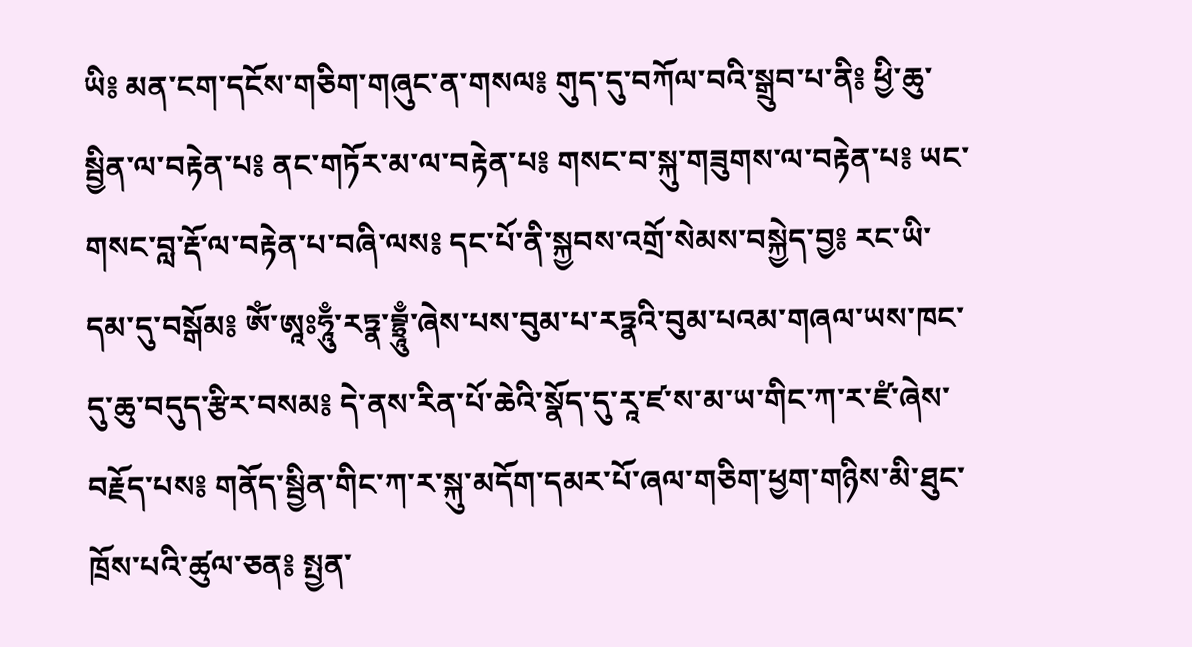ཡི༔ མན་ངག་དངོས་གཅིག་གཞུང་ན་གསལ༔ གུད་དུ་བཀོལ་བའི་སྒྲུབ་པ་ནི༔ ཕྱི་ཆུ་སྦྱིན་ལ་བརྟེན་པ༔ ནང་གཏོར་མ་ལ་བརྟེན་པ༔ གསང་བ་སྐུ་གཟུགས་ལ་བརྟེན་པ༔ ཡང་གསང་བླ་རྡོ་ལ་བརྟེན་པ་བཞི་ལས༔ དང་པོ་ནི་སྐྱབས་འགྲོ་སེམས་བསྐྱེད་བྱ༔ རང་ཡི་དམ་དུ་བསྒོམ༔ ཨོཾ་ཨཱཿཧཱུྃ་རཏྣ་བྷྲཱུྃ་ཞེས་པས་བུམ་པ་རཏྣའི་བུམ་པའམ་གཞལ་ཡས་ཁང་དུ་ཆུ་བདུད་རྩིར་བསམ༔ དེ་ནས་རིན་པོ་ཆེའི་སྣོད་དུ་རཱ་ཛ་ས་མ་ཡ་གིང་ཀ་ར་ཛཾ་ཞེས་བརྗོད་པས༔ གནོད་སྦྱིན་གིང་ཀ་ར་སྐུ་མདོག་དམར་པོ་ཞལ་གཅིག་ཕྱག་གཉིས་མི་ཐུང་ཁྲོས་པའི་ཚུལ་ཅན༔ སྤྱན་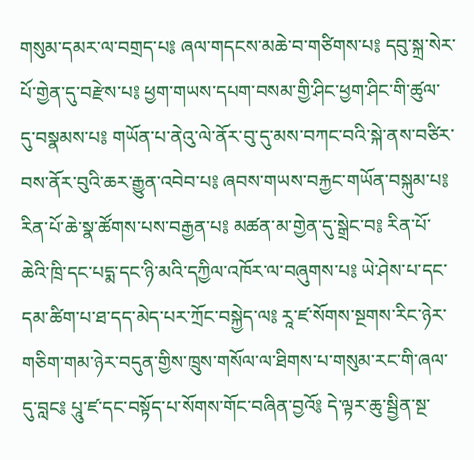གསུམ་དམར་ལ་བགྲད་པ༔ ཞལ་གདངས་མཆེ་བ་གཙིགས་པ༔ དབུ་སྐྲ་སེར་པོ་གྱེན་དུ་བརྫེས་པ༔ ཕྱག་གཡས་དཔག་བསམ་གྱི་ཤིང་ཕྱག་ཤིང་གི་ཚུལ་དུ་བསྣམས་པ༔ གཡོན་པ་ནེའུ་ལེ་ནོར་བུ་དུ་མས་བཀང་བའི་སྐེ་ནས་བཙིར་བས་ནོར་བུའི་ཆར་རྒྱུན་འབེབ་པ༔ ཞབས་གཡས་བརྐྱང་གཡོན་བསྐུམ་པ༔ རིན་པོ་ཆེ་སྣ་ཚོགས་པས་བརྒྱན་པ༔ མཚན་མ་གྱེན་དུ་སྒྲེང་བ༔ རིན་པོ་ཆེའི་ཁྲི་དང་པདྨ་དང་ཉི་མའི་དཀྱིལ་འཁོར་ལ་བཞུགས་པ༔ ཡེ་ཤེས་པ་དང་དམ་ཚིག་པ་ཐ་དད་མེད་པར་ཀྲོང་བསྐྱེད་ལ༔ རཱ་ཛ་སོགས་སྔགས་རིང་ཉེར་གཅིག་གམ་ཉེར་བདུན་གྱིས་ཁྲུས་གསོལ་ལ་ཐིགས་པ་གསུམ་རང་གི་ཞལ་དུ་བླང༔ པཱུ་ཛ་དང་བསྟོད་པ་སོགས་གོང་བཞིན་བྱའོ༔ དེ་ལྟར་ཆུ་སྦྱིན་སྔ་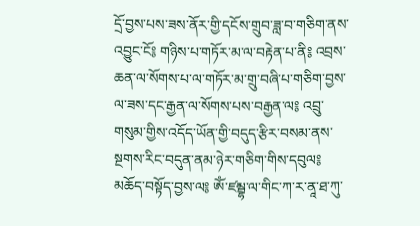དྲོ་བྱས་པས་ཟས་ནོར་གྱི་དངོས་གྲུབ་ཟླ་བ་གཅིག་ནས་འབྱུང་ངོ༔ གཉིས་པ་གཏོར་མ་ལ་བརྟེན་པ་ནི༔ འབྲས་ཆན་ལ་སོགས་པ་ལ་གཏོར་མ་གྲུ་བཞི་པ་གཅིག་བྱས་ལ་ཟས་དང་རྒྱན་ལ་སོགས་པས་བརྒྱན་ལ༔ འབྲུ་གསུམ་གྱིས་འདོད་ཡོན་གྱི་བདུད་རྩིར་བསམ་ནས་སྔགས་རིང་བདུན་ནམ་ཉེར་གཅིག་གིས་དབུལ༔ མཆོད་བསྟོད་བྱས་ལ༔ ཨོཾ་ཛམྦྷ་ལ་གིང་ཀ་ར་ནཱ་ཐ་ཀུ་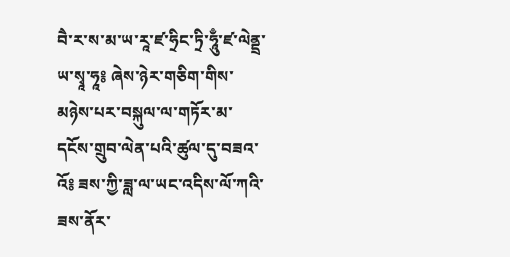བཻ་ར་ས་མ་ཡ་རཱ་ཛ་ཧྲིང་ཏྲི་ཧཱུྃ་ཛ་ལེནྡྲ་ཡ་སྭཱ་ཧཱ༔ ཞེས་ཉེར་གཅིག་གིས་མཉེས་པར་བསྐུལ་ལ་གཏོར་མ་དངོས་གྲུབ་ལེན་པའི་ཚུལ་དུ་བཟའ་འོ༔ ཟས་ཀྱི་ཟླ་ལ་ཡང་འདིས་ལོ་ཀའི་ཟས་ནོར་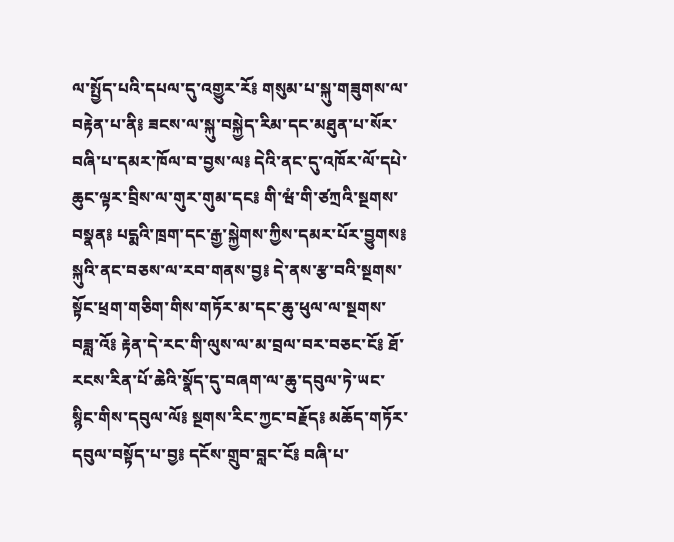ལ་སྤྱོད་པའི་དཔལ་དུ་འགྱུར་རོ༔ གསུམ་པ་སྐུ་གཟུགས་ལ་བརྟེན་པ་ནི༔ ཟངས་ལ་སྐུ་བསྐྱེད་རིམ་དང་མཐུན་པ་སོར་བཞི་པ་དམར་ཁོལ་བ་བྱས་ལ༔ དེའི་ནང་དུ་འཁོར་ལོ་དཔེ་ཆུང་ལྟར་བྲིས་ལ་གུར་གུམ་དང༔ གི་ཝཾ་གི་ཙཀྲའི་སྔགས་བསྣན༔ པདྨའི་ཁྲག་དང་རྒྱ་སྐྱེགས་ཀྱིས་དམར་པོར་བྱུགས༔ སྐུའི་ནང་བཅས་ལ་རབ་གནས་བྱ༔ དེ་ནས་རྩ་བའི་སྔགས་སྟོང་ཕྲག་གཅིག་གིས་གཏོར་མ་དང་ཆུ་ཕུལ་ལ་སྔགས་བཟླ་འོ༔ རྟེན་དེ་རང་གི་ལུས་ལ་མ་བྲལ་བར་བཅང་ངོ༔ ཐོ་རངས་རིན་པོ་ཆེའི་སྣོད་དུ་བཞག་ལ་ཆུ་དབུལ་ཏེ་ཡང་སྙིང་གིས་དབུལ་ལོ༔ སྔགས་རིང་ཀྱང་བརྗོད༔ མཆོད་གཏོར་དབུལ་བསྟོད་པ་བྱ༔ དངོས་གྲུབ་བླང་ངོ༔ བཞི་པ་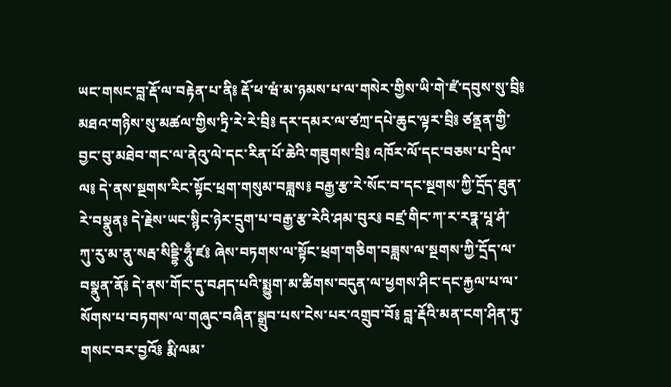ཡང་གསང་བླ་རྡོ་ལ་བརྟེན་པ་ནི༔ རྡོ་ཕ་ཝཾ་མ་ཉམས་པ་ལ་གསེར་གྱིས་ཡི་གེ་ཛཾ་དབུས་སུ་བྲི༔ མཐའ་གཉིས་སུ་མཚལ་གྱིས་ཏྲི་རེ་རེ་བྲི༔ དར་དམར་ལ་ཙཀྲ་དཔེ་ཆུང་ལྟར་བྲི༔ ཙནྡན་གྱི་བྱང་བུ་མཐེབ་གང་ལ་ནེའུ་ལེ་དང་རིན་པོ་ཆེའི་གཟུགས་བྲི༔ འཁོར་ལོ་དང་བཅས་པ་དྲིལ་ལ༔ དེ་ནས་སྔགས་རིང་སྟོང་ཕྲག་གསུམ་བཟླས༔ བརྒྱ་རྩ་རེ་སོང་བ་དང་སྔགས་ཀྱི་དྲོད་ཐུན་རེ་བསྣུན༔ དེ་རྗེས་ཡང་སྙིང་ཉེར་དྲུག་པ་བརྒྱ་རྩ་རེའི་ཤམ་བུར༔ བཛྲ་གིང་ཀ་ར་རཏྣ་པཱ་ཤཾ་ཀུ་རུ་མ་ནུ་སརྦ་སིདྡྷི་ཧཱུྃ་ཛ༔ ཞེས་བཏགས་ལ་སྟོང་ཕྲག་གཅིག་བཟླས་ལ་སྔགས་ཀྱི་དྲོད་ལ་བསྣུན་ནོ༔ དེ་ནས་གོང་དུ་བཤད་པའི་སྨྱུག་མ་ཚིགས་བདུན་ལ་ཕྱགས་ཤིང་དང་རྐྱལ་པ་ལ་སོགས་པ་བཏགས་ལ་གཞུང་བཞིན་སྒྲུབ་པས་ངེས་པར་འགྲུབ་བོ༔ བླ་རྡོའི་མན་ངག་ཤིན་ཏུ་གསང་བར་བྱའོ༔ རྨི་ལམ་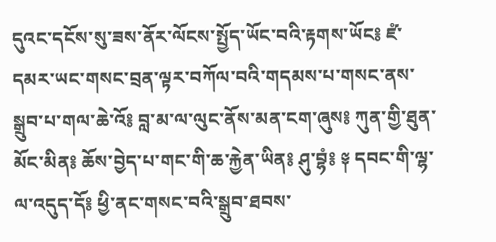དུའང་དངོས་སུ་ཟས་ནོར་ལོངས་སྤྱོད་ཡོང་བའི་རྟགས་ཡོང༔ ཛཾ་དམར་ཡང་གསང་བྲན་ལྟར་བཀོལ་བའི་གདམས་པ་གསང་ནས་སྒྲུབ་པ་གལ་ཆེ་འོ༔ བླ་མ་ལ་ལུང་ནོས་མན་ངག་ཞུས༔ ཀུན་གྱི་ཐུན་མོང་མིན༔ ཆོས་བྱེད་པ་གང་གི་ཆ་རྐྱེན་ཡིན༔ ཤུ་བྷཾ༔ ༈ དབང་གི་ལྷ་ལ་འདུད་དོ༔ ཕྱི་ནང་གསང་བའི་སྒྲུབ་ཐབས་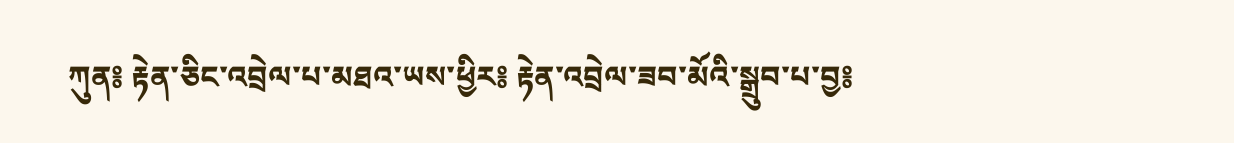ཀུན༔ རྟེན་ཅིང་འབྲེལ་པ་མཐའ་ཡས་ཕྱིར༔ རྟེན་འབྲེལ་ཟབ་མོའི་སྒྲུབ་པ་བྱ༔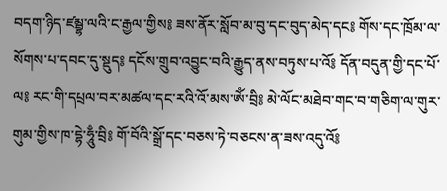བདག་ཉིད་ཛམྦྷ་ལའི་ང་རྒྱལ་གྱིས༔ ཟས་ནོར་སློབ་མ་བུ་དང་བུད་མེད་དང༔ གོས་དང་ཁྲོམ་ལ་སོགས་པ་དབང་དུ་སྡུད༔ དངོས་གྲུབ་འབྱུང་བའི་རྒྱུད་ནས་བཏུས་པ་འོ༔ དོན་བདུན་གྱི་དང་པོ་ལ༔ རང་གི་དཔྲལ་བར་མཚལ་དང་རའི་འོ་མས་ཨོཾ་བྲི༔ མེ་ལོང་མཐེབ་གང་བ་གཅིག་ལ་གུར་གུམ་གྱིས་ཁ་དྷེ་ཧཱུྃ་བྲི༔ གོ་བོའི་སྒྲོ་དང་བཅས་ཏེ་བཅངས་ན་ཟས་འདུ་འོ༔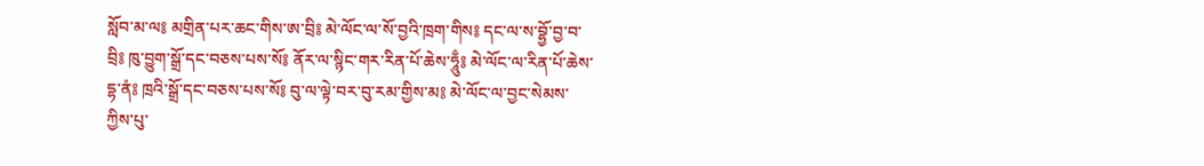སློབ་མ་ལ༔ མགྲིན་པར་ཆང་གིས་ཨ་བྲི༔ མེ་ལོང་ལ་སོ་བྱའི་ཁྲག་གིས༔ དང་ལ་ས་བྷྱོ་བྱ་བ་བྲི༔ ཁུ་བྱུག་སྒྲོ་དང་བཅས་པས་སོ༔ ནོར་ལ་སྙིང་གར་རིན་པོ་ཆེས་ཧཱུྃ༔ མེ་ལོང་ལ་རིན་པོ་ཆེས་དྷ་ནཾ༔ ཁྲའི་སྒྲོ་དང་བཅས་པས་སོ༔ བུ་ལ་ལྟེ་བར་བུ་རམ་གྱིས་མ༔ མེ་ལོང་ལ་བྱང་སེམས་ཀྱིས་པུ་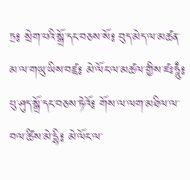ཏྲ༔ སྲེག་པའི་སྒྲོ་དང་བཅས་སོ༔ བུད་མེད་ལ་མཚན་མ་ལ་གཡུ་ཡིས་བཛྲ༔ མེ་ལོང་ལ་མཚལ་གྱིས་ཛཿཧཱུྃ༔ པུ་ཤུད་སྒྲོ་དང་བཅས་ཏེའོ༔ གོས་ལ་ལག་མཐིལ་ལ་བལ་ཚིས་མེ་དྷི༔ མེ་ལོང་ལ་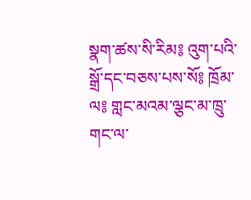སྣག་ཚས་སི་རིམ༔ འུག་པའི་སྒྲོ་དང་བཅས་པས་སོ༔ ཁྲོམ་ལ༔ གླང་མའམ་ལྕང་མ་ཁྲུ་གང་ལ་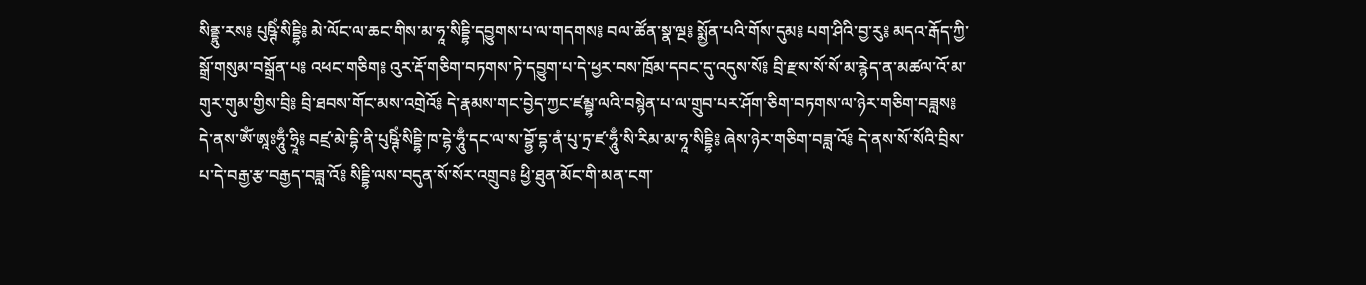སིནྡྷུ་རས༔ པུཥྚིཾ་སིདྡྷི༔ མེ་ལོང་ལ་ཆང་གིས་མ་ཧཱ་སིདྡྷི་དབྱུགས་པ་ལ་གདགས༔ བལ་ཚོན་སྣ་ལྔ༔ སྨྱོན་པའི་གོས་དུམ༔ པག་ཤིའི་བྱ་རུ༔ མདའ་རྒོད་ཀྱི་སྒྲོ་གསུམ་བསྒྲོན་པ༔ འཕང་གཅིག༔ འུར་རྡོ་གཅིག་བཏགས་ཏེ་དབྱུག་པ་དེ་ཕྱར་བས་ཁྲོམ་དབང་དུ་འདུས་སོ༔ བྲི་རྫས་སོ་སོ་མ་རྙེད་ན་མཚལ་འོ་མ་གུར་གུམ་གྱིས་བྲི༔ བྲི་ཐབས་གོང་མས་འགྲེའོ༔ དེ་རྣམས་གང་བྱེད་ཀྱང་ཛམྦྷ་ལའི་བསྙེན་པ་ལ་གྲུབ་པར་ཤོག་ཅིག་བཏགས་ལ་ཉེར་གཅིག་བཟླས༔ དེ་ནས་ཨོཾ་ཨཱཿཧཱུྃ་ཧྲཱི༔ བཛྲ་མེ་དྷི་ནི་པུཥྚིཾ་སིདྡྷི་ཁ་དྷེ་ཧཱུྃ་དང་ལ་ས་བྷྱོ་དྷ་ནཾ་པུ་ཏྲ་ཛ་ཧཱུྃ་སི་རིམ་མ་ཧཱ་སིདྡྷི༔ ཞེས་ཉེར་གཅིག་བཟླ་འོ༔ དེ་ནས་སོ་སོའི་བྲིས་པ་དེ་བརྒྱ་རྩ་བརྒྱད་བཟླ་འོ༔ སིདྡྷི་ལས་བདུན་སོ་སོར་འགྲུབ༔ ཕྱི་ཐུན་མོང་གི་མན་ངག་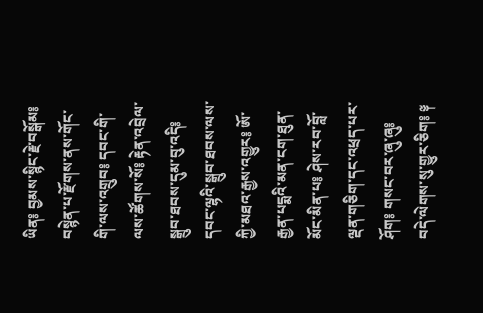ཡིན༔ བྱམས་སྙིང་རྗེ་བསྒོམ༔ བསྙེན་པ་རྫོགས་ནས་གོང་གི་ལས་འགྲུབ༔ དབང་གི་ལས་ཚོགས་སོ༔ རྟེན་འབྲེལ་སྒྲུབ་ཐབས་དུམ་བུ་འདི༔ དབང་ལྷའི་སྒྲུབ་ཐབས་ལས་ཀྱི་མཐའ་རྒྱས་འགྱུར༔ ཨོ་རྒྱན་པདྨའི་མན་ངག་ཐུན་མོང་མིན་པ༔ ཤེས་རབ་བློ་ལྡན་གཅིག་དང་འཕྲད་པར་ཤོག༔ གསང་བར་ཞུ་ཞུ༔ བདེ་ལེགས་སུ་གྱུར་ཅིག༔ ༈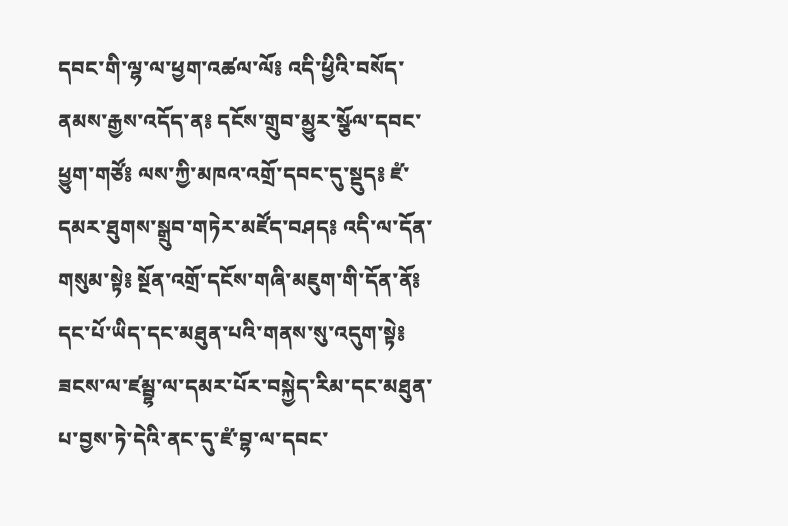དབང་གི་ལྷ་ལ་ཕྱག་འཚལ་ལོ༔ འདི་ཕྱིའི་བསོད་ནམས་རྒྱས་འདོད་ན༔ དངོས་གྲུབ་མྱུར་སྩོལ་དབང་ཕྱུག་གཙོ༔ ལས་ཀྱི་མཁའ་འགྲོ་དབང་དུ་སྡུད༔ ཛཾ་དམར་ཐུགས་སྒྲུབ་གཏེར་མཛོད་བཤད༔ འདི་ལ་དོན་གསུམ་སྟེ༔ སྔོན་འགྲོ་དངོས་གཞི་མཇུག་གི་དོན་ནོ༔ དང་པོ་ཡིད་དང་མཐུན་པའི་གནས་སུ་འདུག་སྟེ༔ ཟངས་ལ་ཛམྦྷ་ལ་དམར་པོར་བསྐྱེད་རིམ་དང་མཐུན་པ་བྱས་ཏེ་དེའི་ནང་དུ་ཛཾ་བྷ་ལ་དབང་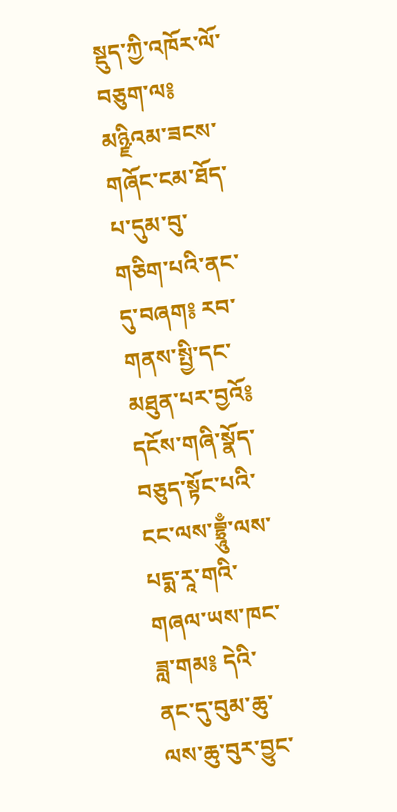སྡུད་ཀྱི་འཁོར་ལོ་བཅུག་ལ༔ མཉྫིའམ་ཟངས་གཞོང་ངམ་ཐོད་པ་དུམ་བུ་གཅིག་པའི་ནང་དུ་བཞག༔ རབ་གནས་སྤྱི་དང་མཐུན་པར་བྱའོ༔ དངོས་གཞི་སྣོད་བཅུད་སྟོང་པའི་ངང་ལས་བྷྲཱུྃ་ལས་པདྨ་རཱ་གའི་གཞལ་ཡས་ཁང་ཟླ་གམ༔ དེའི་ནང་དུ་བུམ་ཆུ་ལས་ཆུ་བུར་བྱུང་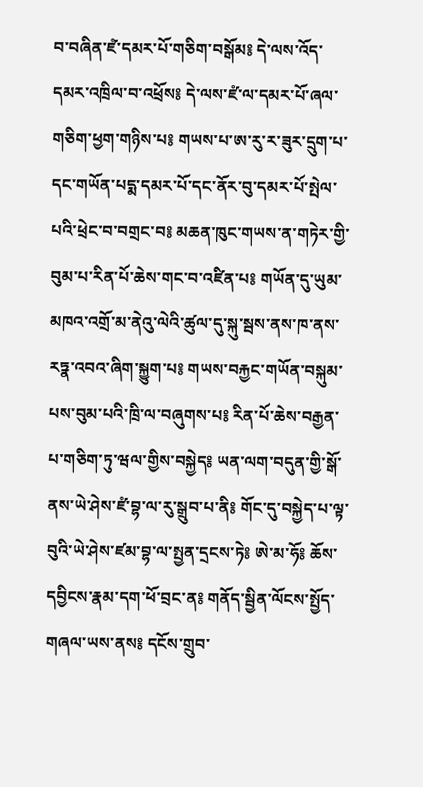བ་བཞིན་ཛཾ་དམར་པོ་གཅིག་བསྒོམ༔ དེ་ལས་འོད་དམར་འཁྲིལ་བ་འཕྲོས༔ དེ་ལས་ཛཾ་ལ་དམར་པོ་ཞལ་གཅིག་ཕྱག་གཉིས་པ༔ གཡས་པ་ཨ་རུ་ར་ཟུར་དྲུག་པ་དང་གཡོན་པདྨ་དམར་པོ་དང་ནོར་བུ་དམར་པོ་སྤེལ་པའི་ཕྲེང་བ་བགྲང་བ༔ མཆན་ཁུང་གཡས་ན་གཏེར་གྱི་བུམ་པ་རིན་པོ་ཆེས་གང་བ་འཛིན་པ༔ གཡོན་དུ་ཡུམ་མཁའ་འགྲོ་མ་ནེའུ་ལེའི་ཚུལ་དུ་སྐུ་སྦས་ནས་ཁ་ནས་རཏྣ་འབའ་ཞིག་སྐྱུག་པ༔ གཡས་བརྐྱང་གཡོན་བསྐུམ་པས་བུམ་པའི་ཁྲི་ལ་བཞུགས་པ༔ རིན་པོ་ཆེས་བརྒྱན་པ་གཅིག་ཏུ་ཝལ་གྱིས་བསྐྱེད༔ ཡན་ལག་བདུན་གྱི་སྒོ་ནས་ཡེ་ཤེས་ཛཾ་བྷ་ལ་རུ་སྒྲུབ་པ་ནི༔ གོང་དུ་བསྐྱེད་པ་ལྟ་བུའི་ཡེ་ཤེས་ཛམ་བྷ་ལ་སྤྱན་དྲངས་ཏེ༔ ཨེ་མ་ཧོ༔ ཆོས་དབྱིངས་རྣམ་དག་ཕོ་བྲང་ན༔ གནོད་སྦྱིན་ལོངས་སྤྱོད་གཞལ་ཡས་ནས༔ དངོས་གྲུབ་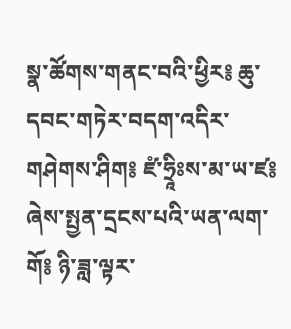སྣ་ཚོགས་གནང་བའི་ཕྱིར༔ ཆུ་དབང་གཏེར་བདག་འདིར་གཤེགས་ཤིག༔ ཛཾ་ཧྲཱིཿས་མ་ཡ་ཛ༔ ཞེས་སྤྱན་དྲངས་པའི་ཡན་ལག་གོ༔ ཉི་ཟླ་ལྟར་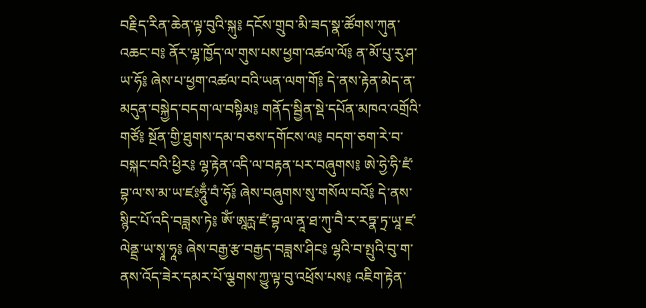བརྗིད་རིན་ཆེན་ལྟ་བུའི་སྐུ༔ དངོས་གྲུབ་མི་ཟད་སྣ་ཚོགས་ཀུན་འཆང་བ༔ ནོར་ལྷ་ཁྱོད་ལ་གུས་པས་ཕྱག་འཚལ་ལོ༔ ན་མོ་པུ་རུ་ཤ་ཡ་ཧོ༔ ཞེས་པ་ཕྱག་འཚལ་བའི་ཡན་ལག་གོ༔ དེ་ནས་རྟེན་མེད་ན་མདུན་བསྐྱེད་བདག་ལ་བསྟིམ༔ གནོད་སྦྱིན་སྡེ་དཔོན་མཁའ་འགྲོའི་གཙོ༔ སྔོན་གྱི་ཐུགས་དམ་བཅས་དགོངས་ལ༔ བདག་ཅག་རེ་བ་བསྐང་བའི་ཕྱིར༔ ལྷ་རྟེན་འདི་ལ་བརྟན་པར་བཞུགས༔ ཨེ་ཧྱེ་ཧི་ཛཾ་བྷ་ལ་ས་མ་ཡ་ཛཿཧཱུྃ་བཾ་ཧོ༔ ཞེས་བཞུགས་སུ་གསོལ་བའོ༔ དེ་ནས་སྙིང་པོ་འདི་བཟླས་ཏེ༔ ཨོཾ་ཨཱརྻ་ཛཾ་བྷ་ལ་ནཱ་ཐ་ཀུ་བཻ་ར་རཏྣ་ཏྲ་ཡཱ་ཛ་ལེནྡྲ་ཡ་སྭཱ་ཧཱ༔ ཞེས་བརྒྱ་རྩ་བརྒྱད་བཟླས་ཤིང༔ ལྷའི་བ་སྤུའི་བུ་ག་ནས་འོད་ཟེར་དམར་པོ་ལྕགས་ཀྱུ་ལྟ་བུ་འཕྲོས་པས༔ འཇིག་རྟེན་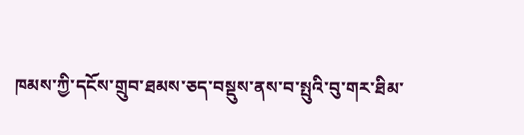ཁམས་ཀྱི་དངོས་གྲུབ་ཐམས་ཅད་བསྡུས་ནས་བ་སྤུའི་བུ་གར་ཐིམ་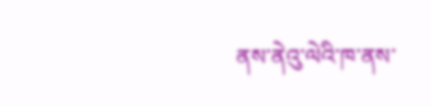ནས་ནེའུ་ལེའི་ཁ་ནས་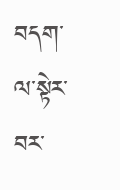བདག་ལ་སྟེར་བར་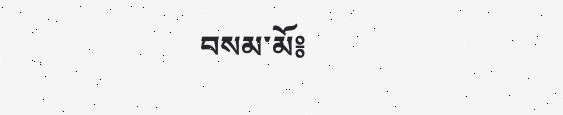བསམ་མོ༔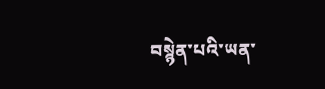བསྙེན་པའི་ཡན་